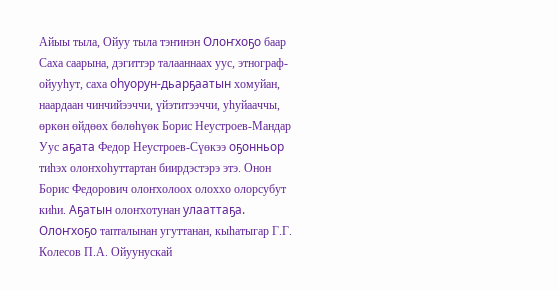Айыы тыла, Ойуу тыла тэҥинэн Олоҥхоҕо баар
Саха саарына, дэгиттэр талааннаах уус, этнограф-ойууһут, саха оһуорун-дьарҕаатын хомуйан, наардаан чинчийээччи, үйэтитээччи, уһуйааччы, өркөн өйдөөх бөлөһүөк Борис Неустроев-Мандар Уус аҕата Федор Неустроев-Сүөкээ оҕонньор тиһэх олоҥхоһуттартан биирдэстэрэ этэ. Онон Борис Федорович олоҥхолоох олоххо олорсубут киһи. Аҕатын олоҥхотунан улааттаҕа.
Олоҥхоҕо тапталынан угуттанан, кыһатыгар Г.Г. Колесов П.А. Ойуунускай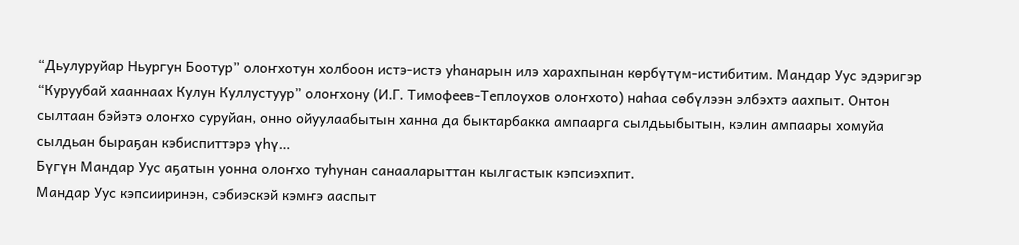“Дьулуруйар Ньургун Боотур” олоҥхотун холбоон истэ-истэ уһанарын илэ харахпынан көрбүтүм-истибитим. Мандар Уус эдэригэр “Куруубай хааннаах Кулун Куллустуур” олоҥхону (И.Г. Тимофеев-Теплоухов олоҥхото) наһаа сөбүлээн элбэхтэ аахпыт. Онтон сылтаан бэйэтэ олоҥхо суруйан, онно ойуулаабытын ханна да быктарбакка ампаарга сылдьыбытын, кэлин ампаары хомуйа сылдьан быраҕан кэбиспиттэрэ үһү…
Бүгүн Мандар Уус аҕатын уонна олоҥхо туһунан санааларыттан кылгастык кэпсиэхпит.
Мандар Уус кэпсииринэн, сэбиэскэй кэмҥэ ааспыт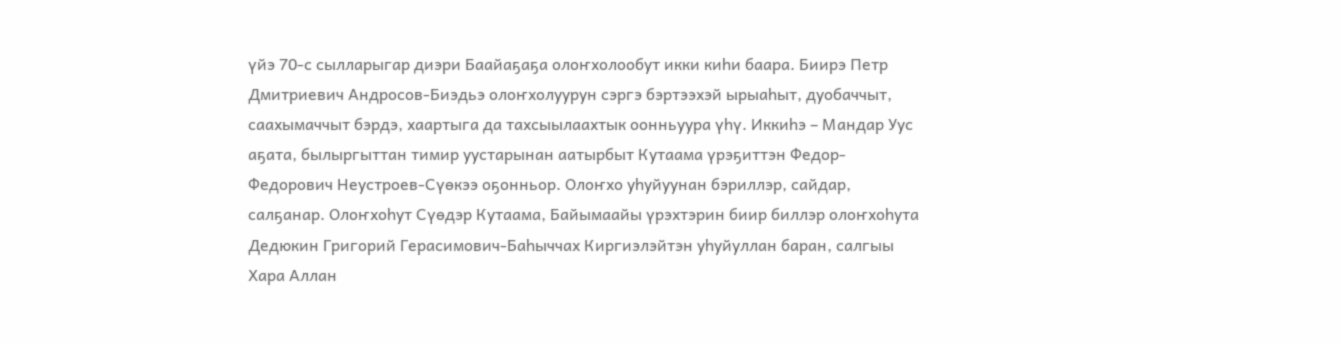үйэ 70-с сылларыгар диэри Баайаҕаҕа олоҥхолообут икки киһи баара. Биирэ Петр Дмитриевич Андросов-Биэдьэ олоҥхолуурун сэргэ бэртээхэй ырыаһыт, дуобаччыт, саахымаччыт бэрдэ, хаартыга да тахсыылаахтык оонньуура үһү. Иккиһэ – Мандар Уус аҕата, былыргыттан тимир уустарынан аатырбыт Кутаама үрэҕиттэн Федор-Федорович Неустроев-Сүөкээ оҕонньор. Олоҥхо уһуйуунан бэриллэр, сайдар, салҕанар. Олоҥхоһут Сүөдэр Кутаама, Байымаайы үрэхтэрин биир биллэр олоҥхоһута Дедюкин Григорий Герасимович-Баһыччах Киргиэлэйтэн уһуйуллан баран, салгыы Хара Аллан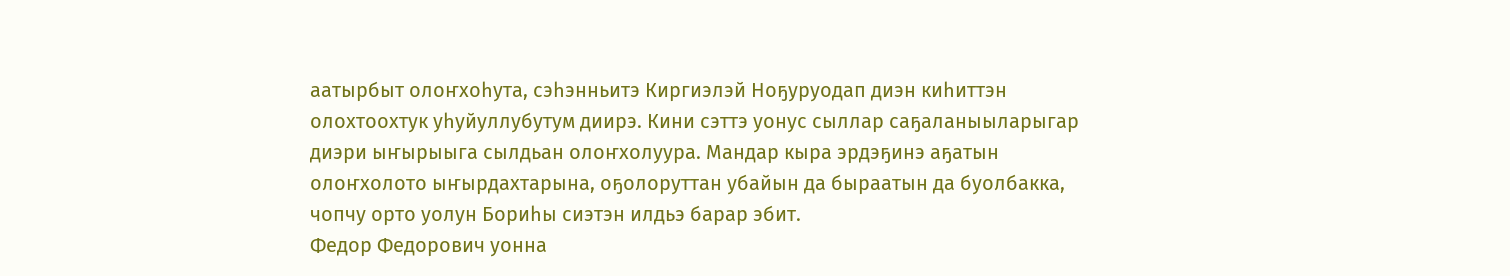аатырбыт олоҥхоһута, сэһэнньитэ Киргиэлэй Ноҕуруодап диэн киһиттэн олохтоохтук уһуйуллубутум диирэ. Кини сэттэ уонус сыллар саҕаланыыларыгар диэри ыҥырыыга сылдьан олоҥхолуура. Мандар кыра эрдэҕинэ аҕатын олоҥхолото ыҥырдахтарына, оҕолоруттан убайын да быраатын да буолбакка, чопчу орто уолун Бориһы сиэтэн илдьэ барар эбит.
Федор Федорович уонна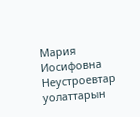Мария Иосифовна Неустроевтар уолаттарын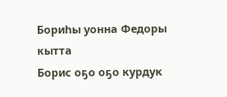Бориһы уонна Федоры кытта
Борис оҕо оҕо курдук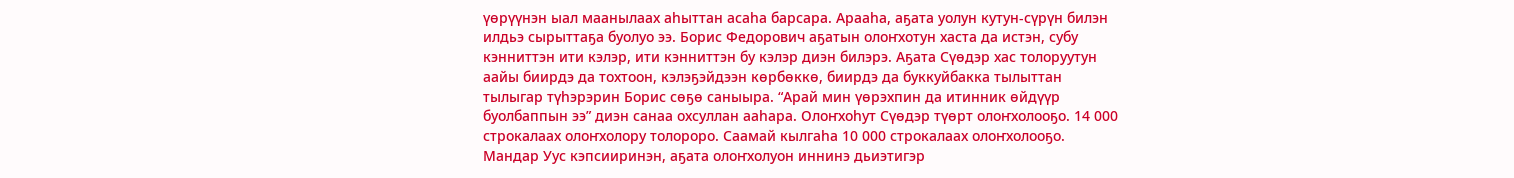үөрүүнэн ыал маанылаах аһыттан асаһа барсара. Арааһа, аҕата уолун кутун-сүрүн билэн илдьэ сырыттаҕа буолуо ээ. Борис Федорович аҕатын олоҥхотун хаста да истэн, субу кэнниттэн ити кэлэр, ити кэнниттэн бу кэлэр диэн билэрэ. Аҕата Сүөдэр хас толоруутун аайы биирдэ да тохтоон, кэлэҕэйдээн көрбөккө, биирдэ да буккуйбакка тылыттан тылыгар түһэрэрин Борис сөҕө саныыра. “Арай мин үөрэхпин да итинник өйдүүр буолбаппын ээ” диэн санаа охсуллан ааһара. Олоҥхоһут Сүөдэр түөрт олоҥхолооҕо. 14 000 строкалаах олоҥхолору толороро. Саамай кылгаһа 10 000 строкалаах олоҥхолооҕо.
Мандар Уус кэпсииринэн, аҕата олоҥхолуон иннинэ дьиэтигэр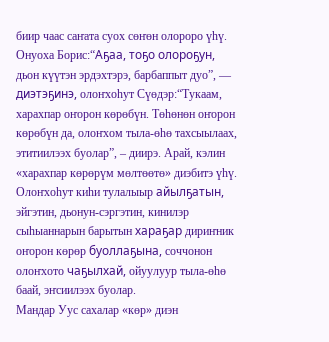биир чаас саҥата суох сөҥөн олороро үһү. Онуоха Борис:“Аҕаа, тоҕо олороҕун, дьон күүтэн эрдэхтэрэ, барбаппыт дуо”, — диэтэҕинэ, олоҥхоһут Сүөдэр:“Тукаам, харахпар оҥорон көрөбүн. Төһөнөн оҥорон көрөбүн да, олоҥхом тыла-өһө тахсыылаах, этитиилээх буолар”, – диирэ. Арай, кэлин «харахпар көрөрүм мөлтөөтө» диэбитэ үһү. Олоҥхоһут киһи тулалыыр айылҕатын, эйгэтин, дьонун-сэргэтин, кинилэр сыһыаннарын барытын хараҕар дириҥник оҥорон көрөр буоллаҕына, соччонон олоҥхото чаҕылхай, ойуулуур тыла-өһө баай, эҥсиилээх буолар.
Мандар Уус сахалар «көр» диэн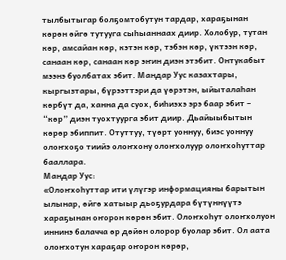тылбытыгар болҕомтобутун тардар, хараҕынан көрөн өйгө тутууга сыһыаннаах диир. Холобур, тутан көр, амсайан көр, кэтэн көр, тэбэн көр, үктээн көр, санаан көр, санаан көр эҥин диэн этэбит. Онтукабыт мээнэ буолбатах эбит. Мандар Уус казахтары, кыргызтары, бүрээттэри да үөрэтэн, ыйыталаһан көрбүт да, ханна да суох, биһиэхэ эрэ баар эбит – “көр” диэн туохтуурга эбит диир. Дьайыыбытын көрөр эбиппит. Отуттуу, түөрт уоннуу, биэс уоннуу олоҥхоҕо тиийэ олоҥхону олоҥхолуур олоҥхоһуттар бааллара.
Мандар Уус:
«Олоҥхоһуттар ити үлүгэр информацияны барытын ылынар, өйгө хатыыр дьоҕурдара бүтүннүүтэ хараҕынан оҥорон көрөн эбит. Олоҥхоһут олоҥхолуон иннинэ балачча өр дөйөн олорор буолар эбит. Ол аата олоҥхотун хараҕар оҥорон көрөр,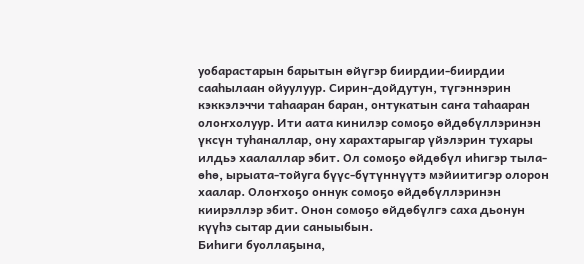уобарастарын барытын өйүгэр биирдии-биирдии сааһылаан ойуулуур. Сирин-дойдутун, түгэннэрин кэккэлэччи таһааран баран, онтукатын саҥа таһааран олоҥхолуур. Ити аата кинилэр сомоҕо өйдөбүллэринэн үксүн туһаналлар, ону харахтарыгар үйэлэрин тухары илдьэ хаалаллар эбит. Ол сомоҕо өйдөбүл иһигэр тыла-өһө, ырыата-тойуга бүүс-бүтүннүүтэ мэйиитигэр олорон хаалар. Олоҥхоҕо оннук сомоҕо өйдөбүллэринэн киирэллэр эбит. Онон сомоҕо өйдөбүлгэ саха дьонун күүһэ сытар дии саныыбын.
Биһиги буоллаҕына,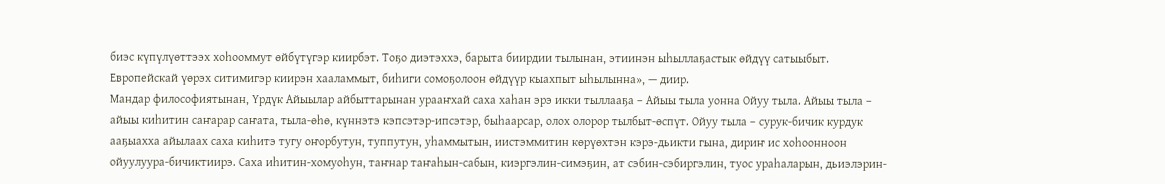биэс күпүлүөттээх хоһооммут өйбүтүгэр киирбэт. Тоҕо диэтэххэ, барыта биирдии тылынан, этиинэн ыһыллаҕастык өйдүү сатыыбыт. Европейскай үөрэх ситимигэр киирэн хааламмыт, биһиги сомоҕолоон өйдүүр кыахпыт ыһылынна», — диир.
Мандар философиятынан, Үрдүк Айыылар айбыттарынан урааҥхай саха хаһан эрэ икки тыллааҕа – Айыы тыла уонна Ойуу тыла. Айыы тыла – айыы киһитин саҥарар саҥата, тыла-өһө, күннэтэ кэпсэтэр-ипсэтэр, быһаарсар, олох олорор тылбыт-өспүт. Ойуу тыла – сурук-бичик курдук ааҕыахха айылаах саха киһитэ тугу оҥорбутун, туппутун, уһаммытын, иистэммитин көрүөхтэн кэрэ-дьикти гына, дириҥ ис хоһоонноон ойуулуура-бичиктиирэ. Саха иһитин-хомуоһун, таҥнар таҥаһын-сабын, киэргэлин-симэҕин, ат сэбин-сэбиргэлин, туос ураһаларын, дьиэлэрин-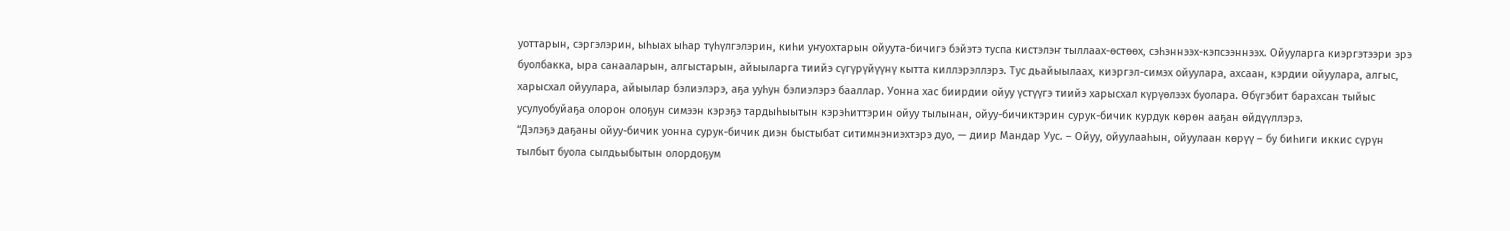уоттарын, сэргэлэрин, ыһыах ыһар түһүлгэлэрин, киһи уҥуохтарын ойуута-бичигэ бэйэтэ туспа кистэлэҥ тыллаах-өстөөх, сэһэннээх-кэпсээннээх. Ойууларга киэргэтээри эрэ буолбакка, ыра санааларын, алгыстарын, айыыларга тиийэ сүгүрүйүүнү кытта киллэрэллэрэ. Тус дьайыылаах, киэргэл-симэх ойуулара, ахсаан, кэрдии ойуулара, алгыс, харысхал ойуулара, айыылар бэлиэлэрэ, аҕа ууһун бэлиэлэрэ бааллар. Уонна хас биирдии ойуу үстүүгэ тиийэ харысхал күрүөлээх буолара. Өбүгэбит барахсан тыйыс усулуобуйаҕа олорон олоҕун симээн кэрэҕэ тардыһыытын кэрэһиттэрин ойуу тылынан, ойуу-бичиктэрин сурук-бичик курдук көрөн ааҕан өйдүүллэрэ.
“Дэлэҕэ даҕаны ойуу-бичик уонна сурук-бичик диэн быстыбат ситимнэниэхтэрэ дуо, — диир Мандар Уус. – Ойуу, ойуулааһын, ойуулаан көрүү – бу биһиги иккис сүрүн тылбыт буола сылдьыбытын олордоҕум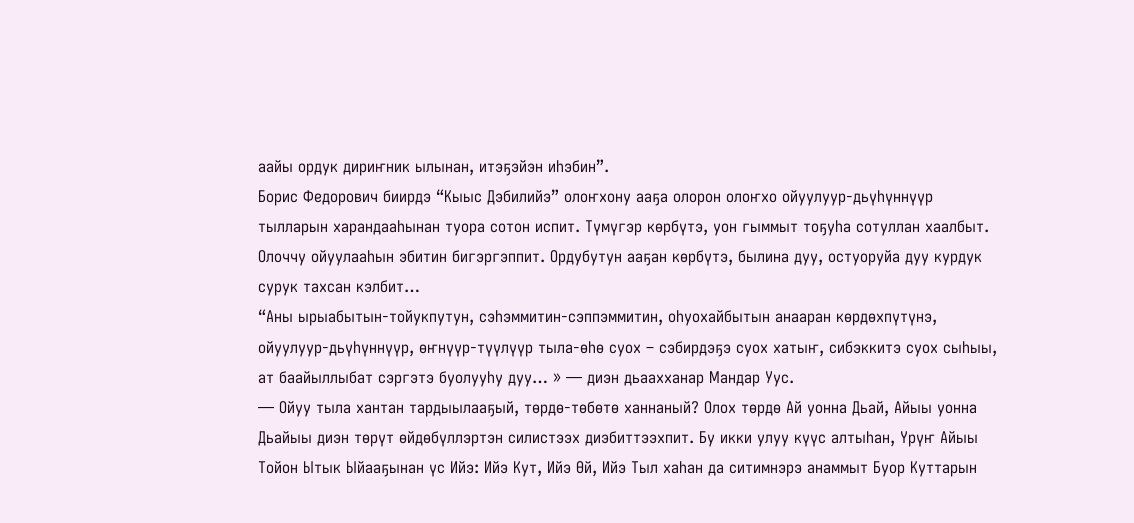аайы ордук дириҥник ылынан, итэҕэйэн иһэбин”.
Борис Федорович биирдэ “Кыыс Дэбилийэ” олоҥхону ааҕа олорон олоҥхо ойуулуур-дьүһүннүүр тылларын харандааһынан туора сотон испит. Түмүгэр көрбүтэ, уон гыммыт тоҕуһа сотуллан хаалбыт. Олоччу ойуулааһын эбитин бигэргэппит. Ордубутун ааҕан көрбүтэ, былина дуу, остуоруйа дуу курдук сурук тахсан кэлбит…
“Аны ырыабытын-тойукпутун, сэһэммитин-сэппэммитин, оһуохайбытын анааран көрдөхпүтүнэ, ойуулуур-дьүһүннүүр, өҥнүүр-түүлүүр тыла-өһө суох – сэбирдэҕэ суох хатыҥ, сибэккитэ суох сыһыы, ат баайыллыбат сэргэтэ буолууһу дуу… » — диэн дьаахханар Мандар Уус.
— Ойуу тыла хантан тардыылааҕый, төрдө-төбөтө ханнаный? Олох төрдө Ай уонна Дьай, Айыы уонна Дьайыы диэн төрүт өйдөбүллэртэн силистээх диэбиттээхпит. Бу икки улуу күүс алтыһан, Үрүҥ Айыы Тойон Ытык Ыйааҕынан үс Ийэ: Ийэ Кут, Ийэ Өй, Ийэ Тыл хаһан да ситимнэрэ анаммыт Буор Куттарын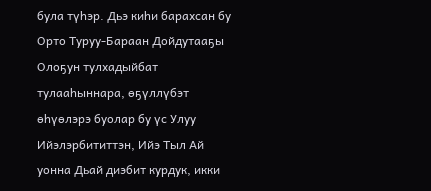була түһэр. Дьэ киһи барахсан бу Орто Туруу-Бараан Дойдутааҕы Олоҕун тулхадыйбат тулааһыннара, өҕүллүбэт өһүөлэрэ буолар бу үс Улуу Ийэлэрбититтэн, Ийэ Тыл Ай уонна Дьай диэбит курдук, икки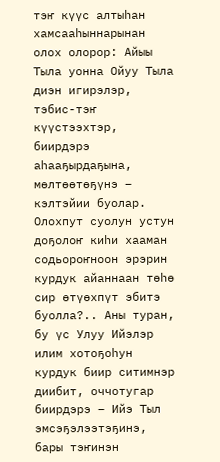тэҥ күүс алтыһан хамсааһыннарынан олох олорор: Айыы Тыла уонна Ойуу Тыла диэн игирэлэр, тэбис-тэҥ күүстээхтэр, биирдэрэ аһааҕырдаҕына, мөлтөөтөҕүнэ – кэлтэйии буолар. Олохпут суолун устун доҕолоҥ киһи хааман содьороҥноон эрэрин курдук айаннаан төһө сир өтүөхпүт эбитэ буолла?.. Аны туран, бу үс Улуу Ийэлэр илим хотоҕоһун курдук биир ситимнэр диибит, оччотугар биирдэрэ – Ийэ Тыл эмсэҕэлээтэҕинэ, бары тэҥинэн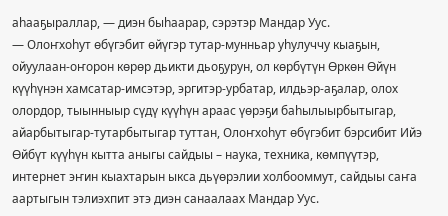аһааҕыраллар, — диэн быһаарар, сэрэтэр Мандар Уус.
— Олоҥхоһут өбүгэбит өйүгэр тутар-мунньар уһулуччу кыаҕын, ойуулаан-оҥорон көрөр дьикти дьоҕурун, ол көрбүтүн Өркөн Өйүн күүһүнэн хамсатар-имсэтэр, эргитэр-урбатар, илдьэр-аҕалар, олох олордор, тыынныыр сүдү күүһүн араас үөрэҕи баһылыырбытыгар, айарбытыгар-тутарбытыгар туттан, Олоҥхоһут өбүгэбит бэрсибит Ийэ Өйбүт күүһүн кытта аныгы сайдыы – наука, техника, көмпүүтэр, интернет эҥин кыахтарын ыкса дьүөрэлии холбооммут, сайдыы саҥа аартыгын тэлиэхпит этэ диэн санаалаах Мандар Уус.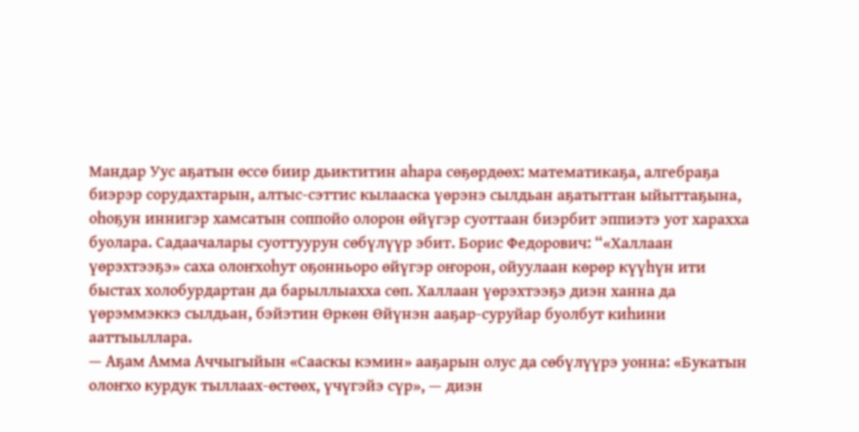Мандар Уус аҕатын өссө биир дьиктитин аһара сөҕөрдөөх: математикаҕа, алгебраҕа биэрэр сорудахтарын, алтыс-сэттис кылааска үөрэнэ сылдьан аҕатыттан ыйыттаҕына, оһоҕун иннигэр хамсатын соппойо олорон өйүгэр суоттаан биэрбит эппиэтэ уот харахха буолара. Садаачалары суоттуурун сөбүлүүр эбит. Борис Федорович: “«Халлаан үөрэхтээҕэ» саха олоҥхоһут оҕонньоро өйүгэр оҥорон, ойуулаан көрөр күүһүн ити быстах холобурдартан да барыллыахха сөп. Халлаан үөрэхтээҕэ диэн ханна да үөрэммэккэ сылдьан, бэйэтин Өркөн Өйүнэн ааҕар-суруйар буолбут киһини ааттыыллара.
— Аҕам Амма Аччыгыйын «Сааскы кэмин» ааҕарын олус да сөбүлүүрэ уонна: «Букатын олоҥхо курдук тыллаах-өстөөх, үчүгэйэ сүр», — диэн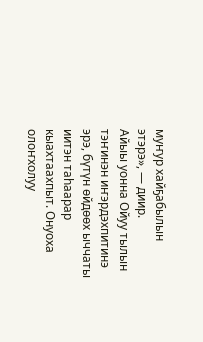муҥур хайҕабылын этэрэ», — диир.
Айыы уонна Ойуу тылын тэҥинэн иҥэрдэхпитинэ эрэ, бүтүн өйдөөх ыччаты иитэн таһаарар кыахтаахпыт. Онуоха олоҥхолуу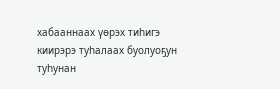хабааннаах үөрэх тиһигэ киирэрэ туһалаах буолуоҕун туһунан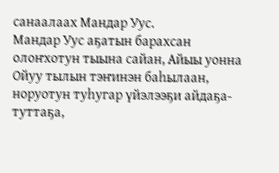санаалаах Мандар Уус.
Мандар Уус аҕатын барахсан олоҥхотун тыына сайан, Айыы уонна Ойуу тылын тэҥинэн баһылаан, норуотун туһугар үйэлээҕи айдаҕа-туттаҕа,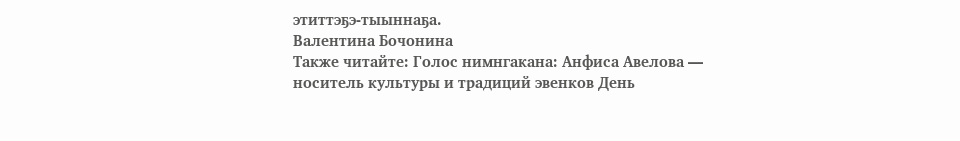этиттэҕэ-тыыннаҕа.
Валентина Бочонина
Также читайте: Голос нимнгакана: Анфиса Авелова — носитель культуры и традиций эвенков День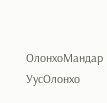ОлонхоМандар УусОлонхо